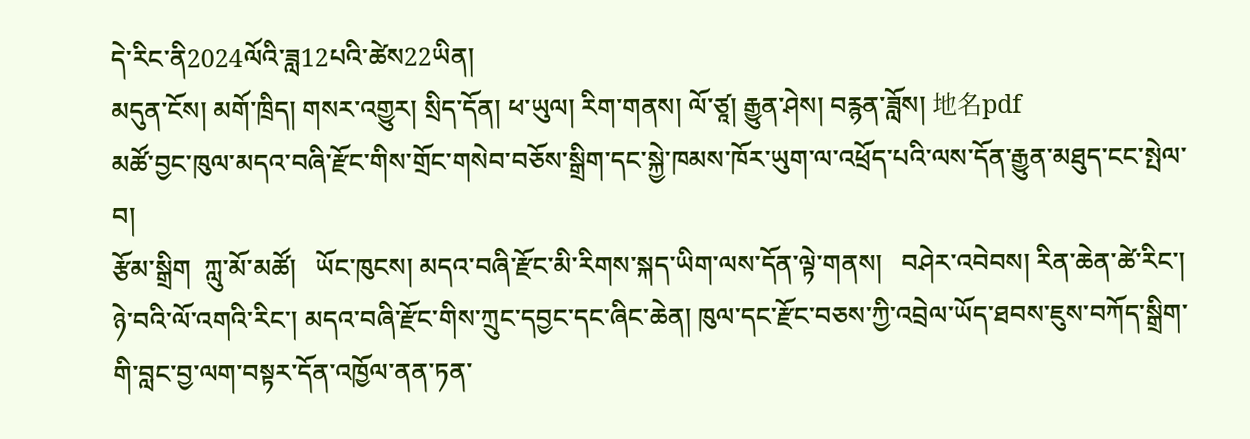དེ་རིང་ནི2024ལོའི་ཟླ12པའི་ཚེས22ཡིན།
མདུན་ངོས། མགོ་ཁྲིད། གསར་འགྱུར། སྲིད་དོན། ཕ་ཡུལ། རིག་གནས། ལོ་ཙཱ། རྒྱུན་ཤེས། བརྙན་ཟློས། 地名pdf
མཚོ་བྱང་ཁུལ་མདའ་བཞི་རྫོང་གིས་གྲོང་གསེབ་བཅོས་སྒྲིག་དང་སྐྱེ་ཁམས་ཁོར་ཡུག་ལ་འཕྲོད་པའི་ལས་དོན་རྒྱུན་མཐུད་ངང་སྤེལ་བ།
རྩོམ་སྒྲིག  ཀླུ་མོ་མཚོ།   ཡོང་ཁུངས། མདའ་བཞི་རྫོང་མི་རིགས་སྐད་ཡིག་ལས་དོན་ལྟེ་གནས།   བཤེར་འབེབས། རིན་ཆེན་ཚེ་རིང་།
ཉེ་བའི་ལོ་འགའི་རིང་། མདའ་བཞི་རྫོང་གིས་ཀྲུང་དབྱང་དང་ཞིང་ཆེན། ཁུལ་དང་རྫོང་བཅས་ཀྱི་འབྲེལ་ཡོད་ཐབས་ཇུས་བཀོད་སྒྲིག་གི་བླང་བྱ་ལག་བསྟར་དོན་འཁྱོལ་ནན་ཏན་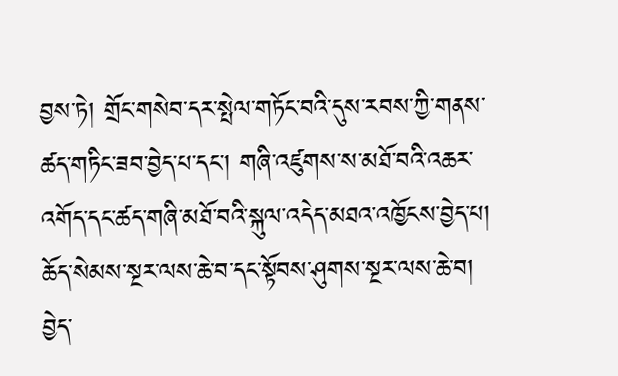བྱས་ཏེ། གྲོང་གསེབ་དར་སྤེལ་གཏོང་བའི་དུས་རབས་ཀྱི་གནས་ཚད་གཏིང་ཟབ་བྱེད་པ་དང་། གཞི་འཛུགས་ས་མཐོ་བའི་འཆར་འགོད་དང་ཚད་གཞི་མཐོ་བའི་སྐུལ་འདེད་མཐའ་འཁྱོངས་བྱེད་པ།  ཆོད་སེམས་སྔར་ལས་ཆེ་བ་དང་སྟོབས་ཤུགས་སྔར་ལས་ཆེ་བ། བྱེད་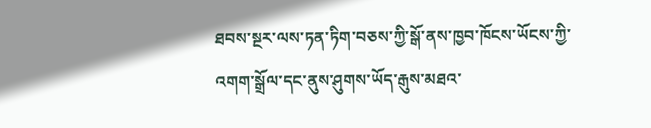ཐབས་སྔར་ལས་ཏན་ཏིག་བཅས་ཀྱི་སྒོ་ནས་ཁྱབ་ཁོངས་ཡོངས་ཀྱི་འགག་སྒྲོལ་དང་ནུས་ཤུགས་ཡོད་རྒུས་མཐའ་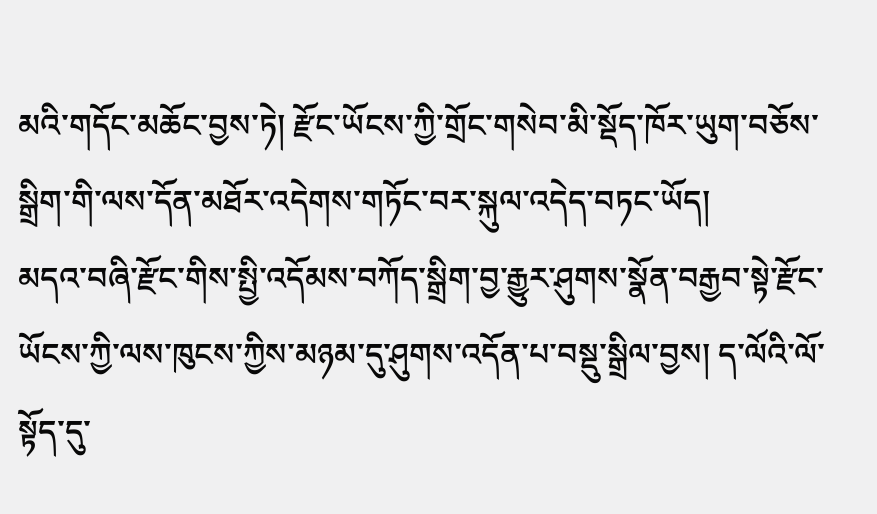མའི་གདོང་མཆོང་བྱས་ཏེ། རྫོང་ཡོངས་ཀྱི་གྲོང་གསེབ་མི་སྡོད་ཁོར་ཡུག་བཅོས་སྒྲིག་གི་ལས་དོན་མཐོར་འདེགས་གཏོང་བར་སྐུལ་འདེད་བཏང་ཡོད།
མདའ་བཞི་རྫོང་གིས་སྤྱི་འདོམས་བཀོད་སྒྲིག་བྱ་རྒྱུར་ཤུགས་སྣོན་བརྒྱབ་སྟེ་རྫོང་ཡོངས་ཀྱི་ལས་ཁུངས་ཀྱིས་མཉམ་དུ་ཤུགས་འདོན་པ་བསྡུ་སྒྲིལ་བྱས། ད་ལོའི་ལོ་སྟོད་དུ་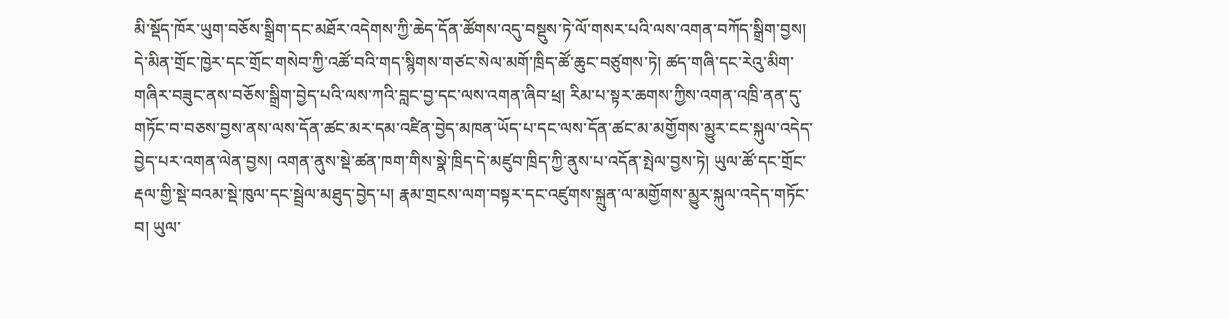མི་སྡོད་ཁོར་ཡུག་བཅོས་སྒྲིག་དང་མཐོར་འདེགས་ཀྱི་ཆེད་དོན་ཚོགས་འདུ་བསྡུས་ཏེ་ལོ་གསར་པའི་ལས་འགན་བཀོད་སྒྲིག་བྱས། དེ་མིན་གྲོང་ཁྱེར་དང་གྲོང་གསེབ་ཀྱི་འཚོ་བའི་གད་སྙིགས་གཙང་སེལ་མགོ་ཁྲིད་ཚོ་ཆུང་བཙུགས་ཏེ། ཚད་གཞི་དང་རེའུ་མིག་གཞིར་བཟུང་ནས་བཅོས་སྒྲིག་བྱེད་པའི་ལས་ཀའི་བླང་བྱ་དང་ལས་འགན་ཞིབ་ཕྲ། རིམ་པ་སྟར་ཆགས་ཀྱིས་འགན་འཁྲི་ནན་དུ་གཏོང་བ་བཅས་བྱས་ནས་ལས་དོན་ཚང་མར་དམ་འཛིན་བྱེད་མཁན་ཡོད་པ་དང་ལས་དོན་ཚང་མ་མགྱོགས་མྱུར་ངང་སྐུལ་འདེད་བྱེད་པར་འགན་ལེན་བྱས། འགན་ནུས་སྡེ་ཚན་ཁག་གིས་སྣེ་ཁྲིད་དེ་མཛུབ་ཁྲིད་ཀྱི་ནུས་པ་འདོན་སྤེལ་བྱས་ཏེ། ཡུལ་ཚོ་དང་གྲོང་རྡལ་གྱི་སྡེ་བའམ་སྡེ་ཁུལ་དང་སྦྲེལ་མཐུད་བྱེད་པ། རྣམ་གྲངས་ལག་བསྟར་དང་འཛུགས་སྐྲུན་ལ་མགྱོགས་མྱུར་སྐུལ་འདེད་གཏོང་བ། ཡུལ་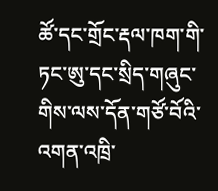ཚོ་དང་གྲོང་རྡལ་ཁག་གི་ཏང་ཨུ་དང་སྲིད་གཞུང་གིས་ལས་དོན་གཙོ་བོའི་འགན་འཁྲི་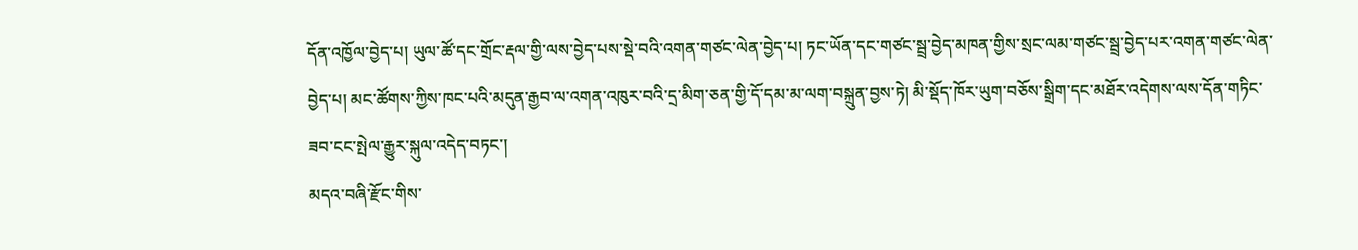དོན་འཁྱོལ་བྱེད་པ། ཡུལ་ཚོ་དང་གྲོང་རྡལ་གྱི་ལས་བྱེད་པས་སྡེ་བའི་འགན་གཙང་ལེན་བྱེད་པ། ཏང་ཡོན་དང་གཙང་སྦྲ་བྱེད་མཁན་གྱིས་སྲང་ལམ་གཙང་སྦྲ་བྱེད་པར་འགན་གཙང་ལེན་བྱེད་པ། མང་ཚོགས་ཀྱིས་ཁང་པའི་མདུན་རྒྱབ་ལ་འགན་འཁུར་བའི་དྲ་མིག་ཅན་གྱི་དོ་དམ་མ་ལག་བསྐྲུན་བྱས་ཏེ། མི་སྡོད་ཁོར་ཡུག་བཅོས་སྒྲིག་དང་མཐོར་འདེགས་ལས་དོན་གཏིང་ཟབ་ངང་སྤེལ་རྒྱུར་སྐུལ་འདེད་བཏང་།
མདའ་བཞི་རྫོང་གིས་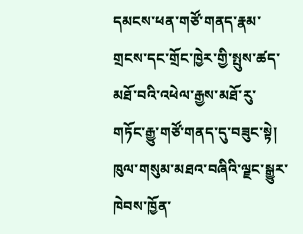དམངས་ཕན་གཙོ་གནད་རྣམ་གྲངས་དང་གྲོང་ཁྱེར་གྱི་སྤུས་ཚད་མཐོ་བའི་འཕེལ་རྒྱས་མཐོ་རུ་གཏོང་རྒྱུ་གཙོ་གནད་དུ་བཟུང་སྟེ། ཁུལ་གསུམ་མཐའ་བཞིའི་ལྗང་སྒྱུར་ཁེབས་ཁྱོན་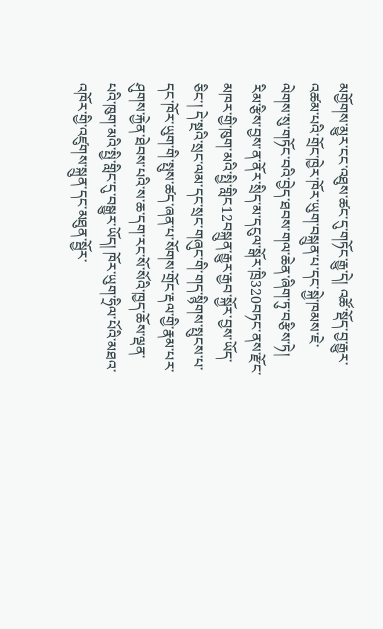མགྱོགས་མྱུར་ངང་འཐུས་ཚང་དུ་གཏོང་རྒྱུ་དེ། འཚོ་སྡོད་བྱ་རྒྱུར་འཚམ་པའི་གྲོང་ཁྱེར་ཁོར་ཡུག་བསྐྲུན་པ་དང་སྐྱེ་ཁམས་ཇེ་ལེགས་སུ་གཏོང་བའི་བྱེད་ཐབས་གལ་ཆེན་ཞིག་ཏུ་བརྩིས་ཏེ། རིམ་རྩིས་བྱས་ན་ནོར་སྲིད་མ་དངུལ་སྒོར་ཁྲི320བཏང་ནས་རྫོང་མཁར་གྱི་ཁུག་མའི་སྤྱི་གླིང12བསྐྲུན་རྒྱུར་རྒྱབ་སྐྱོར་བྱས་ཡོད་ཅིང་། དེ་སྔའི་སྲང་ལམ་དང་སྲང་གཞུང་གི་གད་སྙིགས་སྤུངས་པ་དང་ཁོར་ཡུག་གི་སྤུས་ཚད་ཞན་པ་སོགས་གྲོང་རྡལ་གྱི་རྣམ་པར་ཤུགས་རྐྱེན་ཐེབས་པའི་ས་ཆ་དག་རང་སོ་སོའི་ཁྱད་ཆོས་ལྡན་པའི་ཁུག་མའི་སྤྱི་གླིང་དུ་བསྒྱུར་ཡོད། ཁོར་ཡུག་ཧྲིལ་པོའི་མཐའ་འཁོར་གྱི་འཛུགས་སྐྲུན་དང་མཐུན་སྦྱོར་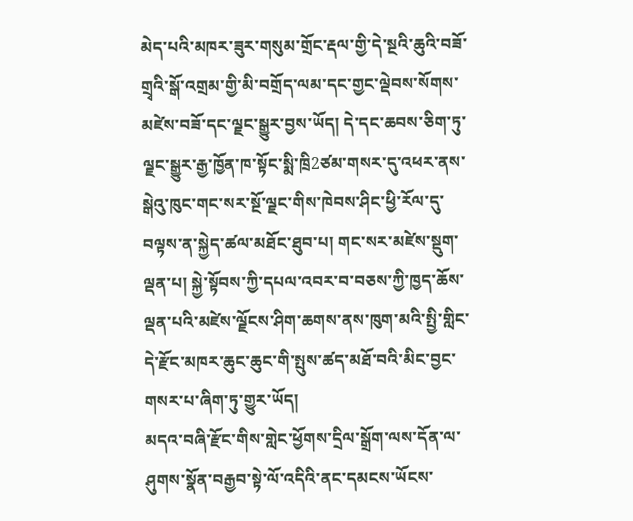མེད་པའི་མཁར་ཟུར་གསུམ་གྲོང་རྡལ་གྱི་དེ་སྔའི་ཆུའི་བཟོ་གྲྭའི་སྒོ་འགྲམ་གྱི་མི་བགྲོད་ལམ་དང་གྱང་ལྡེབས་སོགས་མཛེས་བཟོ་དང་ལྗང་སྒྱུར་བྱས་ཡོད། དེ་དང་ཆབས་ཅིག་ཏུ་ལྗང་སྒྱུར་རྒྱ་ཁྱོན་ཁ་སྟོང་སྨི་ཁྲི2ཙམ་གསར་དུ་འཕར་ནས་སྒེའུ་ཁུང་གང་སར་སྔོ་ལྗང་གིས་ཁེབས་ཤིང་ཕྱི་རོལ་དུ་བལྟས་ན་སྐྱེད་ཚལ་མཐོང་ཐུབ་པ། གང་སར་མཛེས་སྡུག་ལྡན་པ། སྐྱེ་སྟོབས་ཀྱི་དཔལ་འབར་བ་བཅས་ཀྱི་ཁྱད་ཆོས་ལྡན་པའི་མཛེས་ལྗོངས་ཤིག་ཆགས་ནས་ཁུག་མའི་སྤྱི་གླིང་དེ་རྫོང་མཁར་ཆུང་ཆུང་གི་སྤུས་ཚད་མཐོ་བའི་མིང་བྱང་གསར་པ་ཞིག་ཏུ་གྱུར་ཡོད།
མདའ་བཞི་རྫོང་གིས་གླེང་ཕྱོགས་དྲིལ་སྒྲོག་ལས་དོན་ལ་ཤུགས་སྣོན་བརྒྱབ་སྟེ་ལོ་འདིའི་ནང་དམངས་ཡོངས་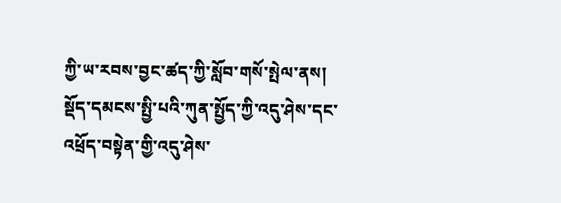ཀྱི་ཡ་རབས་བྱང་ཚད་ཀྱི་སློབ་གསོ་སྤེལ་ནས། སྡོད་དམངས་སྤྱི་པའི་ཀུན་སྤྱོད་ཀྱི་འདུ་ཤེས་དང་འཕྲོད་བསྟེན་གྱི་འདུ་ཤེས་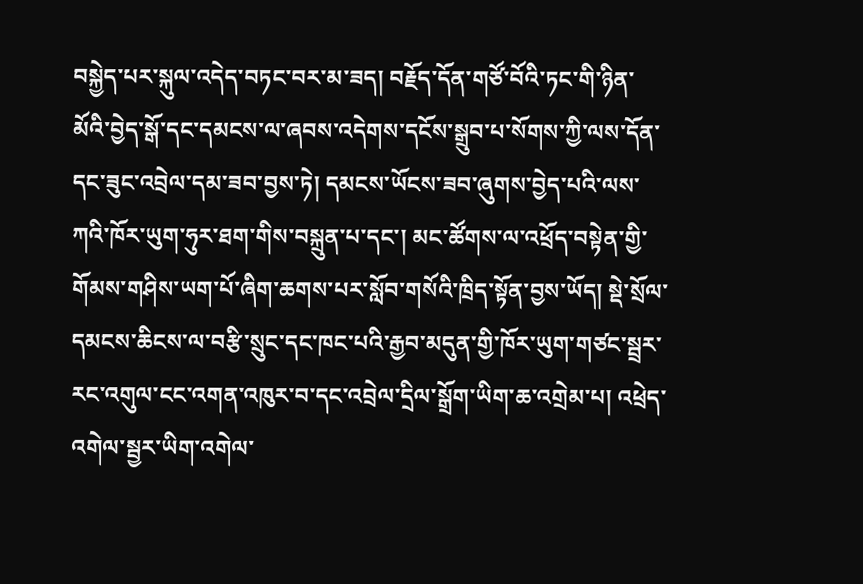བསྐྱེད་པར་སྐུལ་འདེད་བཏང་བར་མ་ཟད། བརྗོད་དོན་གཙོ་བོའི་ཏང་གི་ཉིན་མོའི་བྱེད་སྒོ་དང་དམངས་ལ་ཞབས་འདེགས་དངོས་སྒྲུབ་པ་སོགས་ཀྱི་ལས་དོན་དང་ཟུང་འབྲེལ་དམ་ཟབ་བྱས་ཏེ། དམངས་ཡོངས་ཟབ་ཞུགས་བྱེད་པའི་ལས་ཀའི་ཁོར་ཡུག་ཧུར་ཐག་གིས་བསྐྲུན་པ་དང་། མང་ཚོགས་ལ་འཕྲོད་བསྟེན་གྱི་གོམས་གཤིས་ཡག་པོ་ཞིག་ཆགས་པར་སློབ་གསོའི་ཁྲིད་སྟོན་བྱས་ཡོད། སྡེ་སྲོལ་དམངས་ཆིངས་ལ་བརྩི་སྲུང་དང་ཁང་པའི་རྒྱབ་མདུན་གྱི་ཁོར་ཡུག་གཙང་སྦྲར་རང་འགུལ་ངང་འགན་འཁུར་བ་དང་འབྲེལ་དྲིལ་སྒྲོག་ཡིག་ཆ་འགྲེམ་པ། འཕྲེད་འགེལ་སྦྱར་ཡིག་འགེལ་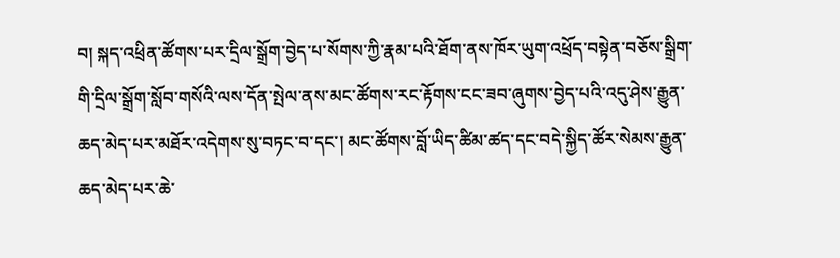བ། སྐད་འཕྲིན་ཚོགས་པར་དྲིལ་སྒྲོག་བྱེད་པ་སོགས་ཀྱི་རྣམ་པའི་ཐོག་ནས་ཁོར་ཡུག་འཕྲོད་བསྟེན་བཅོས་སྒྲིག་གི་དྲིལ་སྒྲོག་སློབ་གསོའི་ལས་དོན་སྤེལ་ནས་མང་ཚོགས་རང་རྟོགས་ངང་ཟབ་ཞུགས་བྱེད་པའི་འདུ་ཤེས་རྒྱུན་ཆད་མེད་པར་མཐོར་འདེགས་སུ་བཏང་བ་དང་། མང་ཚོགས་བློ་ཡིད་ཚིམ་ཚད་དང་བདེ་སྐྱིད་ཚོར་སེམས་རྒྱུན་ཆད་མེད་པར་ཆེ་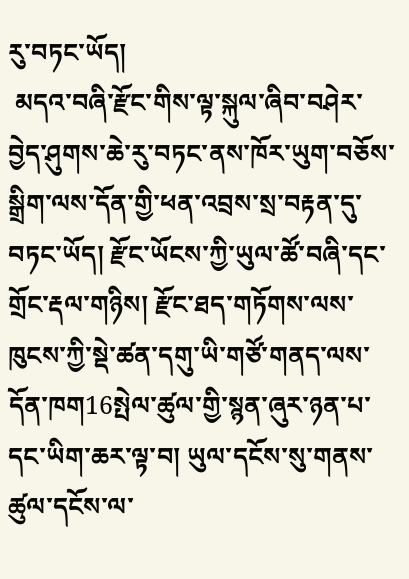རུ་བཏང་ཡོད།
 མདའ་བཞི་རྫོང་གིས་ལྟ་སྐུལ་ཞིབ་བཤེར་བྱེད་ཤུགས་ཆེ་རུ་བཏང་ནས་ཁོར་ཡུག་བཅོས་སྒྲིག་ལས་དོན་གྱི་ཕན་འབྲས་སྲ་བརྟན་དུ་བཏང་ཡོད། རྫོང་ཡོངས་ཀྱི་ཡུལ་ཚོ་བཞི་དང་གྲོང་རྡལ་གཉིས། རྫོང་ཐད་གཏོགས་ལས་ཁུངས་ཀྱི་སྡེ་ཚན་དགུ་ཡི་གཙོ་གནད་ལས་དོན་ཁག16སྤེལ་ཚུལ་གྱི་སྙན་ཞུར་ཉན་པ་དང་ཡིག་ཆར་ལྟ་བ། ཡུལ་དངོས་སུ་གནས་ཚུལ་དངོས་ལ་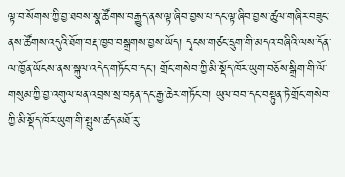ལྟ་བ་སོགས་ཀྱི་བྱ་ཐབས་སྣ་ཚོགས་བརྒྱུད་ནས་ལྟ་ཞིབ་བྱས་པ་དང་ལྟ་ཞིབ་བྱས་ཚུལ་གཞིར་བཟུང་ནས་ཚོགས་འདུའི་ཐོག་བརྡ་ཁྱབ་བསྒྲགས་བྱས་ཡོད། དྭངས་གཙང་དྲུག་གི་མདའ་བཞིའི་ལས་དོན་ལ་ཁྱོན་ཡོངས་ནས་སྐུལ་འདེད་གཏོང་བ་དང་། གྲོང་གསེབ་ཀྱི་མི་སྡོད་ཁོར་ཡུག་བཅོས་སྒྲིག་གི་ལོ་གསུམ་ཀྱི་བྱ་འགུལ་ཕན་འབྲས་སྲ་བརྟན་དང་རྒྱ་ཆེར་གཏོང་བ། ཡུལ་བབ་དང་བསྟུན་ཏེ་གྲོང་གསེབ་ཀྱི་མི་སྡོད་ཁོར་ཡུག་གི་སྤུས་ཚད་མཐོ་རུ་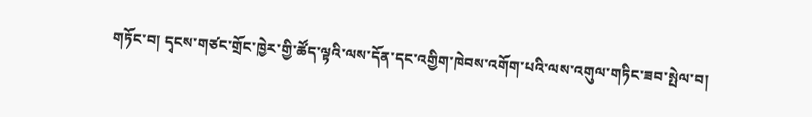གཏོང་བ། དྭངས་གཙང་གྲོང་ཁྱེར་གྱི་ཚོད་ལྟའི་ལས་དོན་དང་འགྱིག་ཁེབས་འགོག་པའི་ལས་འགུལ་གཏིང་ཟབ་སྤེལ་བ།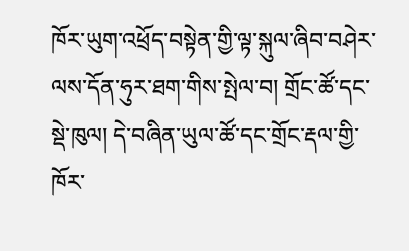ཁོར་ཡུག་འཕྲོད་བསྟེན་གྱི་ལྟ་སྐུལ་ཞིབ་བཤེར་ལས་དོན་ཧུར་ཐག་གིས་སྤེལ་བ། གྲོང་ཚོ་དང་སྡེ་ཁུལ། དེ་བཞིན་ཡུལ་ཚོ་དང་གྲོང་རྡལ་གྱི་ཁོར་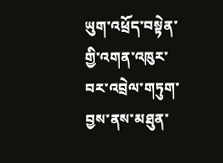ཡུག་འཕྲོད་བསྟེན་གྱི་འགན་འཁུར་བར་འབྲེལ་གཏུག་བྱས་ནས་མཐུན་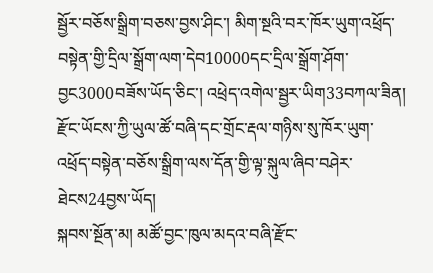སྦྱོར་བཅོས་སྒྲིག་བཅས་བྱས་ཤིང་། མིག་སྔའི་བར་ཁོར་ཡུག་འཕྲོད་བསྟེན་གྱི་དྲིལ་སྒྲོག་ལག་དེབ10000དང་དྲིལ་སྒྲོག་ཤོག་བྱང3000བཟོས་ཡོད་ཅིང་། འཕྲེད་འགེལ་སྦྱར་ཡིག33བཀལ་ཟིན། རྫོང་ཡོངས་ཀྱི་ཡུལ་ཚོ་བཞི་དང་གྲོང་རྡལ་གཉིས་སུ་ཁོར་ཡུག་འཕྲོད་བསྟེན་བཅོས་སྒྲིག་ལས་དོན་གྱི་ལྟ་སྐུལ་ཞིབ་བཤེར་ཐེངས24བྱས་ཡོད།
སྐབས་སྔོན་མ། མཚོ་བྱང་ཁུལ་མདའ་བཞི་རྫོང་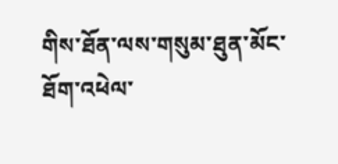གིས་ཐོན་ལས་གསུམ་ཐུན་མོང་ཐོག་འཕེལ་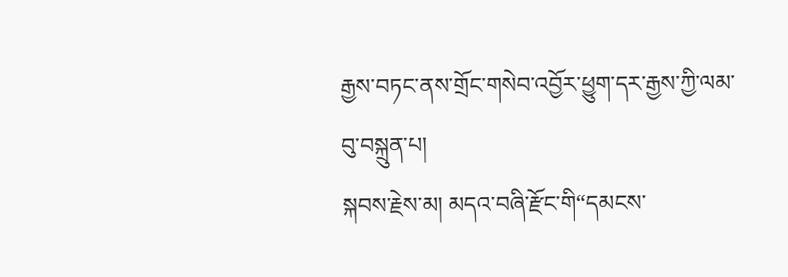རྒྱས་བཏང་ནས་གྲོང་གསེབ་འབྱོར་ཕྱུག་དར་རྒྱས་ཀྱི་ལམ་བུ་བསྐྲུན་པ།
སྐབས་རྗེས་མ། མདའ་བཞི་རྫོང་གི“དམངས་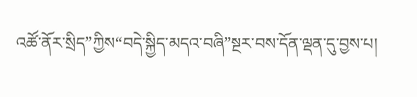འཚོ་ནོར་སྲིད”ཀྱིས“བདེ་སྐྱིད་མདའ་བཞི”སྔར་བས་དོན་ལྡན་དུ་བྱས་པ།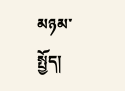མཉམ་སྤྱོད།